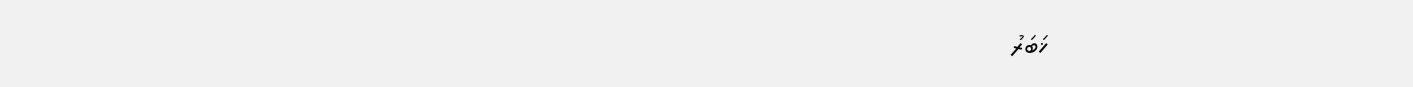ޚަބަރު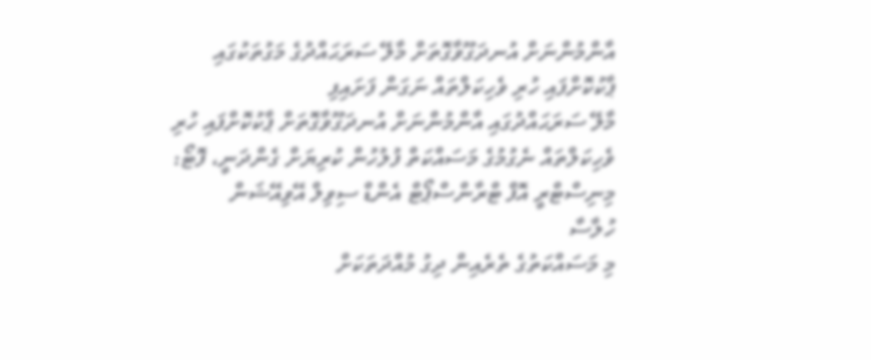އާންމުންނަށް އުނދަގޫވާގޮތަށް މާލޭ ސަރަޙައްދުގެ މަގުތަކުގައި ޕާކުކޮށްފައި ހުރި ވެހިކަލްތައް ނަގަން ފަށައިފި
މާލޭ ސަރަޙައްދުގައި އާންމުންނަށް އުނދަގޫވާގޮތަށް ޕާކުކޮށްފައި ހުރި ވެހިކަލްތައް ނެގުމުގެ މަސައްކަތް ފުލުހުން ކުރިޔަށް ގެންދަނީ، ފޮޓޯ: މިނިސްޓްރީ އޮފް ޓްރާންސްޕޯޓް އެންޑް ސިވިލް އޭވިއޭޝަން
ހުލާސާ
މި މަސައްކަތުގެ ތެރެއިން ދިގު މުއްދަތަކަށް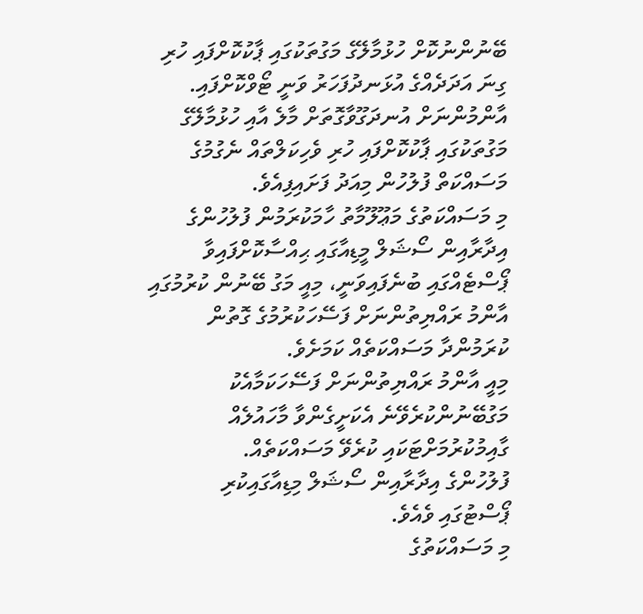ބޭނުންނުކޮށް ހުޅުމާލޭގެ މަގުތަކުގައި ޕާކުކޮށްފައި ހުރި ގިނަ އަދަދެއްގެ އުޅަނދުފަހަރު ވަނީ ޓޯވްކޮށްފައި.
އާންމުންނަށް އުނދަގޫވާގޮތަށް މާލެ އާއި ހުޅުމާލޭގެ މަގުތަކުގައި ޕާކުކޮށްފައި ހުރި ވެހިކަލްތައް ނެގުމުގެ މަސައްކަތް ފުލުހުން މިއަދު ފަށައިފިއެވެ.
މި މަސައްކަތުގެ މަޢޫލޫމާތު ހާމަކުރަމުން ފުލުހުންގެ އިދާރާއިން ސޯޝަލް މީޑިއާގައި ޙިއްސާކޮށްފައިވާ ޕޯސްޓެއްގައި ބުނެފައިވަނީ، މިއީ މަގު ބޭނުން ކުރުމުގައި އާންމު ރައްޔިތުންނަށް ފަސޭހަކުރުމުގެ ގޮތުން ކުރަމުންދާ މަސައްކަތެއް ކަމަށެވެ.
މިއީ އާންމު ރައްޔިތުންނަށް ފަސޭހަކަމާއެކު މަގުބޭނުންކުރެވޭނެ އެކަށީގެންވާ މާހައުލެއް ގާއިމުކުރުމަށްޓަކައި ކުރެވޭ މަސައްކަތެއް.
ފުލުހުންގެ އިދާރާއިން ސޯޝަލް މިޑިއާގައިކުރި ޕޯސްޓުގައި ވެއެވެ.
މި މަސައްކަތުގެ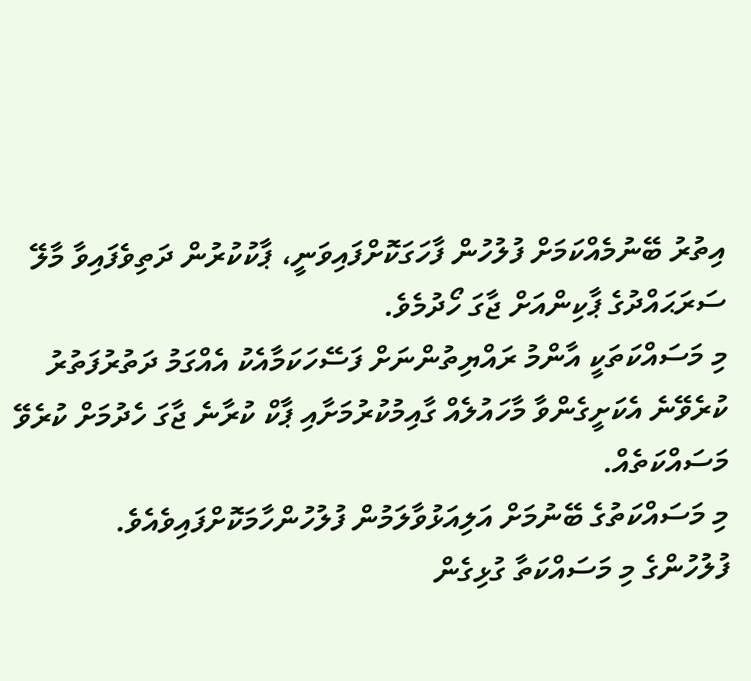އިތުރު ބޭނުމެއްކަމަށް ފުލުހުން ފާހަގަކޮށްފައިވަނީ، ޕާކުކުރުން ދަތިވެފައިވާ މާލޭ ސަރަޙައްދުގެ ޕާކިންއަށް ޖާގަ ހޯދުމެވެ.
މި މަސައްކަތަކީ އާންމު ރައްޔިތުންނަށް ފަސޭހަކަމާއެކު އެއްގަމު ދަތުރުފަތުރު ކުރެވޭނެ އެކަށީގެންވާ މާހައުލެއް ގާއިމުކުރުމަށާއި ޕާކް ކުރާނެ ޖާގަ ހެދުމަށް ކުރެވޭ މަސައްކަތެއް.
މި މަސައްކަތުގެ ބޭނުމަށް އަލިއަޅުވާލަމުން ފުލުހުންހާމަކޮށްފައިވެއެވެ.
ފުލުހުންގެ މި މަސައްކަތާ ގުޅިގެން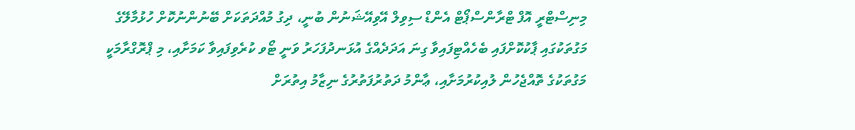މިނިސްޓްރީ އޮފް ޓްރާންސްޕޯޓް އެންޑް ސިވިލް އޭވިއޭޝަނުން ބުނީ، ދިގު މުއްދަތަކަށް ބޭނުންނުކޮށް ހުޅުމާލޭގެ މަގުތަކުގައި ޕާކުކޮށްފައި ބެހެއްޓިފައިވާ ގިނަ އަދަދެއްގެ އުޅަނދުފަހަރު ވަނީ ޓޯވ ކުރެވިފައިވާ ކަމަށާއި، މި ޕްރޮގްރާމަކީ މަގުތަކުގެ ތޮއްޖެހުން ލުއިކުރުމަށާއި، ޢާންމު ދަތުރުފަތުރުގެ ނިޒާމު އިތުރަށް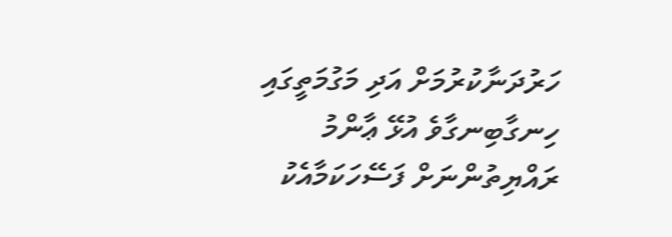ހަރުދަނާކުރުމަށް އަދި މަގުމަތީގައި ހިނގާބިނގާވެ އުޅޭ ޢާންމު ރައްޔިތުންނަށް ފަސޭހަކަމާއެކު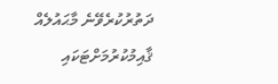ދަތުރުކުރެވޭނެ މާޙައުލެއް ޤާއިމުކުރުމަށްޓަކައި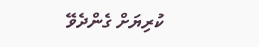ކުރިޔަށް ގެންދެވޭ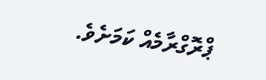ޕްރޮގްރާމެއް ކަމަށެވެ.